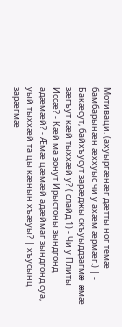Мотиваци. (ахуыргæнæг дæтты ног темæ бамбарынæн æххуыс чи у ахæм æрмæг.) | - Бакæсут, байхъусут зарæджы скъуыддзагмæ æмæ зæгъут кæй тыххæй у? ( слайд 1) - Чи у Плиты Иссæ? - Кæй ма зонут Ирыстоны зындгонд адæмæй? - Æмæ цæмæй адæймаг зындгонд суа, уый тыххæй та цы кæнын хъæуы? | хъусынц зарæгмæ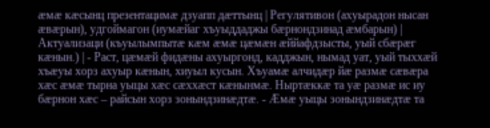æмæ кæсынц презентацимæ дзуапп дæттынц | Регулятивон (ахуырадон нысан æвæрын), удгоймагон (иумæйаг хъуыддаджы бæрнондзинад æмбарын) |
Актуализаци (къуылымпытæ кæм æмæ цæмæн æййафдзысты, уый сбæрæг кæнын.) | - Раст, цæмæй фидæны ахуыргонд, кадджын, нымад уат, уый тыххæй хъæуы хорз ахуыр кæнын, хиуыл кусын. Хъуамæ алчидæр йæ размæ сæвæра хæс æмæ тырна уыцы хæс сæххæст кæнынмæ. Ныртæккæ та уæ размæ ис иу бæрнон хæс – райсын хорз зонындзинæдтæ. - Æмæ уыцы зонындзинæдтæ та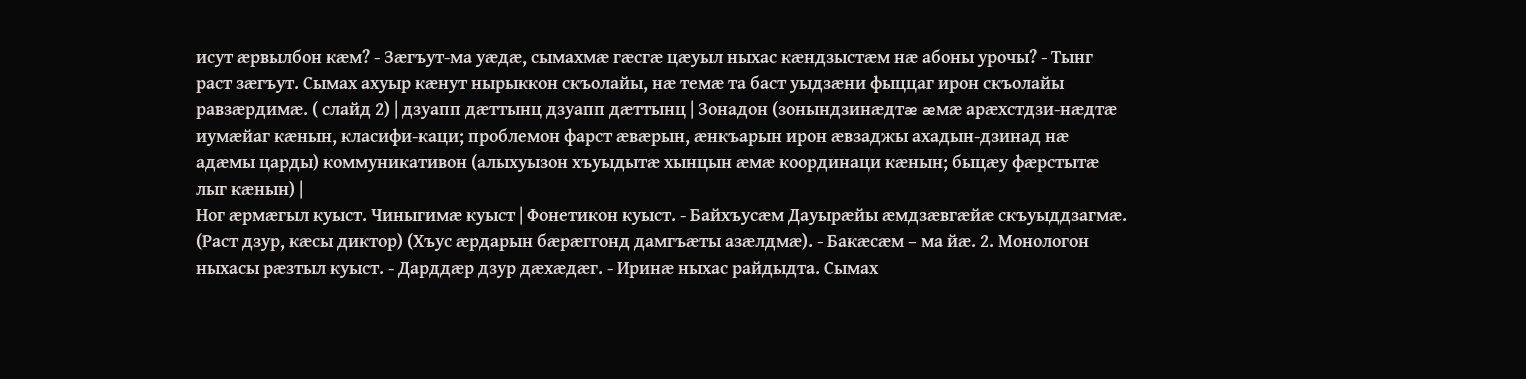исут æрвылбон кæм? - Зæгъут-ма уæдæ, сымахмæ гæсгæ цæуыл ныхас кæндзыстæм нæ абоны урочы? - Тынг раст зæгъут. Сымах ахуыр кæнут нырыккон скъолайы, нæ темæ та баст уыдзæни фыццаг ирон скъолайы равзæрдимæ. ( слайд 2) | дзуапп дæттынц дзуапп дæттынц | Зонадон (зонындзинæдтæ æмæ арæхстдзи-нæдтæ иумæйаг кæнын, класифи-каци; проблемон фарст æвæрын, æнкъарын ирон æвзаджы ахадын-дзинад нæ адæмы царды) коммуникативон (алыхуызон хъуыдытæ хынцын æмæ координаци кæнын; быцæу фæрстытæ лыг кæнын) |
Ног æрмæгыл куыст. Чиныгимæ куыст | Фонетикон куыст. - Байхъусæм Дауырæйы æмдзæвгæйæ скъуыддзагмæ. (Раст дзур, кæсы диктор) (Хъус æрдарын бæрæггонд дамгъæты азæлдмæ). - Бакæсæм – ма йæ. 2. Монологон ныхасы рæзтыл куыст. - Дарддæр дзур дæхæдæг. - Иринæ ныхас райдыдта. Сымах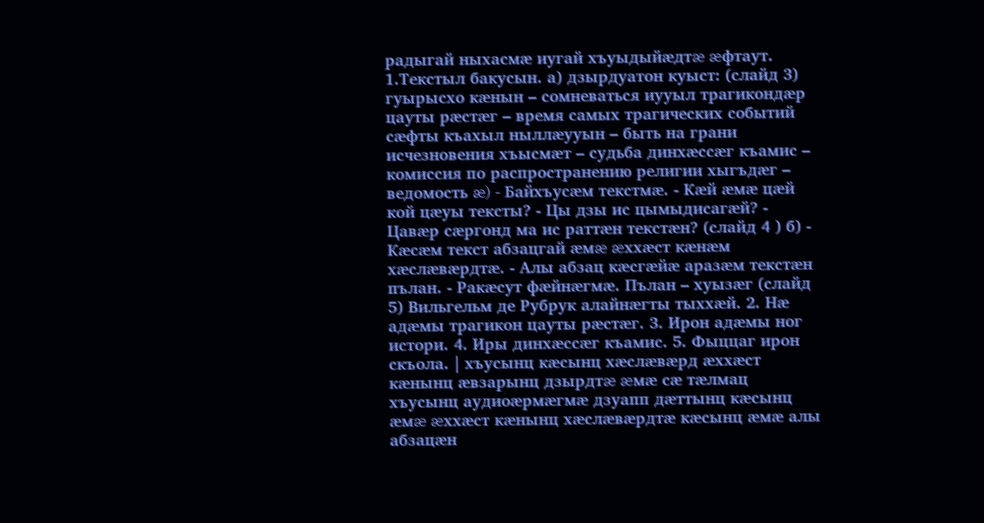радыгай ныхасмæ иугай хъуыдыйæдтæ æфтаут. 1.Текстыл бакусын. а) дзырдуатон куыст: (слайд 3) гуырысхо кæнын – сомневаться иууыл трагикондæр цауты рæстæг – время самых трагических событий сæфты къахыл ныллæууын – быть на грани исчезновения хъысмæт – судьба динхæссæг къамис – комиссия по распространению религии хыгъдæг – ведомость æ) - Байхъусæм текстмæ. - Кæй æмæ цæй кой цæуы тексты? - Цы дзы ис цымыдисагæй? - Цавæр сæргонд ма ис раттæн текстæн? (слайд 4 ) б) - Кæсæм текст абзацгай æмæ æххæст кæнæм хæслæвæрдтæ. - Алы абзац кæсгæйæ аразæм текстæн пълан. - Ракæсут фæйнæгмæ. Пълан – хуызæг (слайд 5) Вильгельм де Рубрук алайнæгты тыххæй. 2. Нæ адæмы трагикон цауты рæстæг. 3. Ирон адæмы ног истори. 4. Иры динхæссæг къамис. 5. Фыццаг ирон скъола. | хъусынц кæсынц хæслæвæрд æххæст кæнынц æвзарынц дзырдтæ æмæ сæ тæлмац хъусынц аудиоæрмæгмæ дзуапп дæттынц кæсынц æмæ æххæст кæнынц хæслæвæрдтæ кæсынц æмæ алы абзацæн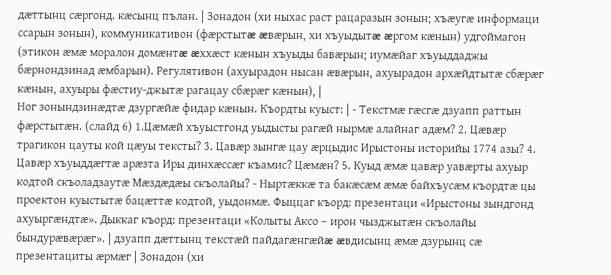дæттынц сæргонд. кæсынц пълан. | Зонадон (хи ныхас раст рацаразын зонын; хъæугæ информаци ссарын зонын), коммуникативон (фæрстытæ æвæрын, хи хъуыдытæ æргом кæнын) удгоймагон (этикон æмæ моралон домæнтæ æххæст кæнын хъуыды бавæрын; иумæйаг хъуыддаджы бæрнондзинад æмбарын). Регулятивон (ахуырадон нысан æвæрын, ахуырадон архæйдтытæ сбæрæг кæнын, ахуыры фæстиу-джытæ рагацау сбæрæг кæнын), |
Ног зонындзинæдтæ дзургæйæ фидар кæнын. Къордты куыст: | - Текстмæ гæсгæ дзуапп раттын фæрстытæн. (слайд 6) 1.Цæмæй хъуыстгонд уыдысты рагæй нырмæ алайнаг адæм? 2. Цæвæр трагикон цауты кой цæуы тексты? 3. Цавæр зынгæ цау æрцыдис Ирыстоны историйы 1774 азы? 4. Цавæр хъуыддæгтæ арæзта Иры динхæссæг къамис? Цæмæн? 5. Куыд æмæ цавæр уавæрты ахуыр кодтой скъоладзаутæ Мæздæдæы скъолайы? - Ныртæккæ та бакæсæм æмæ байхъусæм къордтæ цы проектон куыстытæ бацæттæ кодтой, уыдонмæ. Фыццаг къорд: презентаци «Ирыстоны зындгонд ахуыргæндтæ». Дыккаг къорд: презентаци «Колыты Аксо – ирон чызджытæн скъолайы бындурæвæрæг». | дзуапп дæттынц текстæй пайдагæнгæйæ æвдисынц æмæ дзурынц сæ презентациты æрмæг | Зонадон (хи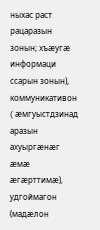ныхас раст рацаразын зонын; хъæугæ информаци ссарын зонын), коммуникативон ( æмгуыстдзинад аразын ахуыргæнæг æмæ æгæрттимæ), удгоймагон (мадæлон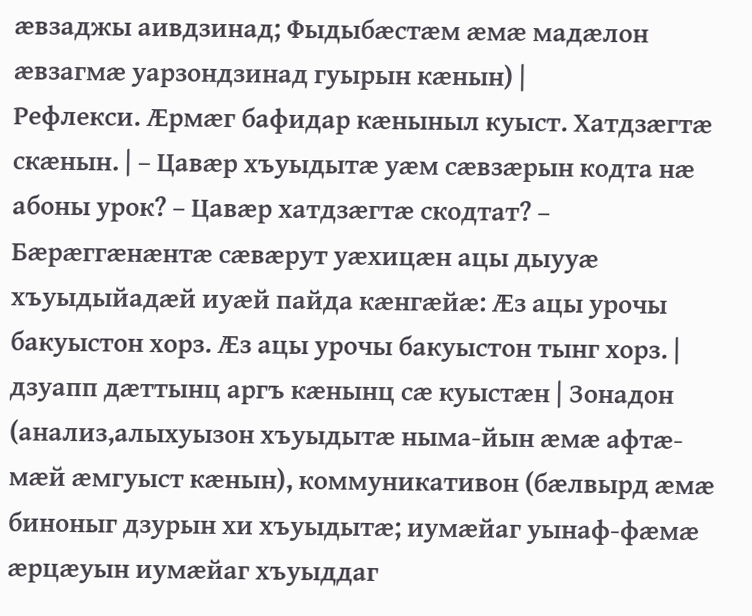æвзаджы аивдзинад; Фыдыбæстæм æмæ мадæлон æвзагмæ уарзондзинад гуырын кæнын) |
Рефлекси. Æрмæг бафидар кæныныл куыст. Хатдзæгтæ скæнын. | – Цавæр хъуыдытæ уæм сæвзæрын кодта нæ абоны урок? – Цавæр хатдзæгтæ скодтат? – Бæрæггæнæнтæ сæвæрут уæхицæн ацы дыууæ хъуыдыйадæй иуæй пайда кæнгæйæ: Æз ацы урочы бакуыстон хорз. Æз ацы урочы бакуыстон тынг хорз. | дзуапп дæттынц аргъ кæнынц сæ куыстæн | Зонадон (анализ,алыхуызон хъуыдытæ ныма-йын æмæ афтæ-мæй æмгуыст кæнын), коммуникативон (бæлвырд æмæ биноныг дзурын хи хъуыдытæ; иумæйаг уынаф-фæмæ æрцæуын иумæйаг хъуыддаг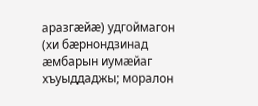аразгæйæ) удгоймагон (хи бæрнондзинад æмбарын иумæйаг хъуыддаджы; моралон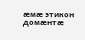æмæ этикон домæнтæ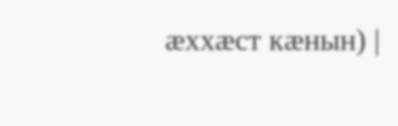æххæст кæнын) |